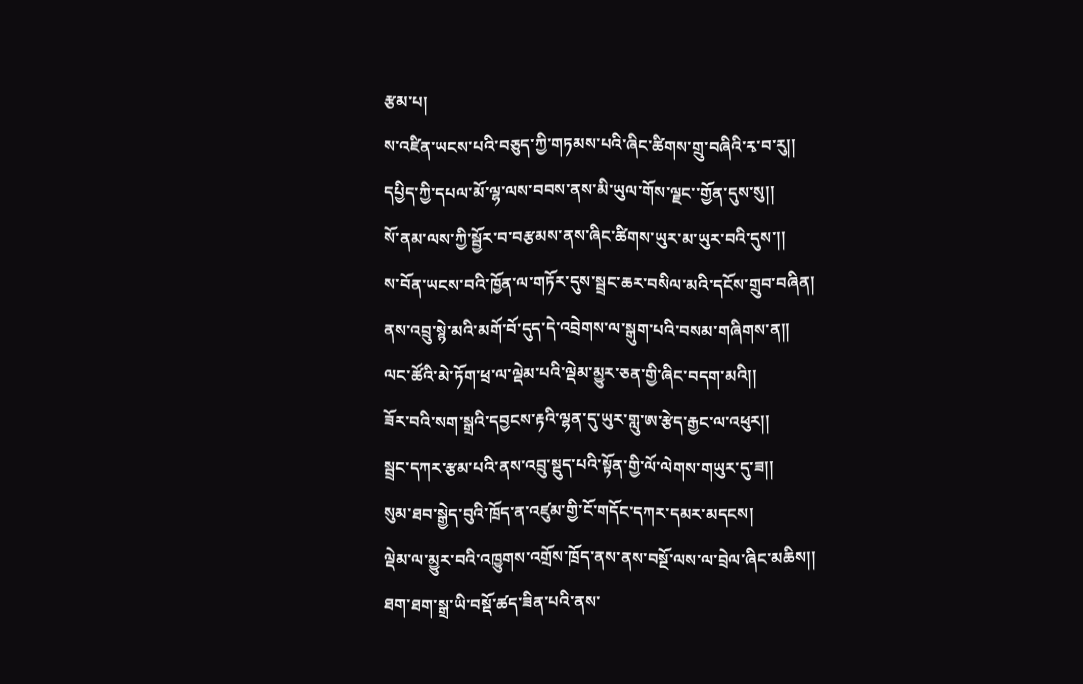རྩམ་པ།
ས་འཛིན་ཡངས་པའི་བཅུད་ཀྱི་གཏམས་པའི་ཞིང་ཚིགས་གྲུ་བཞིའི་རྭ་བ་རུ།།
དཔྱིད་ཀྱི་དཔལ་མོ་ལྷ་ལས་བབས་ནས་མི་ཡུལ་གོས་ལྗང་་གྱོན་དུས་སུ།།
སོ་ནམ་ལས་ཀྱི་སྦྱོར་བ་བརྩམས་ནས་ཞིང་ཚིགས་ཡུར་མ་ཡུར་བའི་དུས་།།
ས་བོན་ཡངས་བའི་ཁྱོན་ལ་གཏོར་དུས་སྦྲང་ཆར་བསིལ་མའི་དངོས་གྲུབ་བཞིན།
ནས་འབྲུ་སྙེ་མའི་མགོ་བོ་དུད་དེ་འབྲེགས་ལ་སྒུག་པའི་བསམ་གཞིགས་ན།།
ལང་ཚོའི་མེ་ཏོག་ཕྲ་ལ་ལྡེམ་པའི་ལྡེམ་མྱུར་ཅན་གྱི་ཞིང་བདག་མའི།།
ཟོར་བའི་སག་སྒྲའི་དབྱངས་རྟའི་ལྷན་དུ་ཡུར་གླུ་ཨ་རྩེད་རྒྱང་ལ་འཕུར།།
སྦྲང་དཀར་རྩམ་པའི་ནས་འབྲུ་སྡུད་པའི་སྟོན་གྱི་ལོ་ལེགས་གཡུར་དུ་ཟ།།
སུམ་ཐབ་སྒྱེད་བུའི་ཁྲོད་ན་འཛུམ་གྱི་ངོ་གདོང་དཀར་དམར་མདངས།
ལྡེམ་ལ་མྱུར་བའི་འཁྱུགས་འགྲོས་ཁྲོད་ནས་ནས་བསྔོ་ལས་ལ་བྲེལ་ཞིང་མཆིས།།
ཐག་ཐག་སྒྲ་ཡི་བསྡོ་ཚད་ཟིན་པའི་ནས་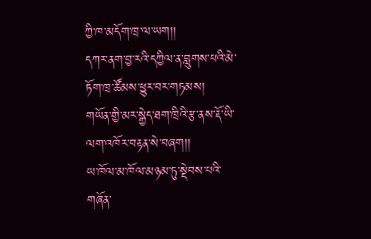ཀྱི་ཁ་མདོག་ཁྲ་ལ་ཡག།།
དཀར་ནག་བྱ་རའི་དཀྱིལ་ན་བླུགས་པའི་མེ་ཏོག་ཁྲ་ཚོམས་ཕྱུར་བར་གཏམས།
གཡོན་གྱི་མར་སྒྱེད་ཐག་ཁྲིའི་རྩ་ནས་རྡོ་ཡི་ལག་འཁོར་བརྟན་སེ་བཞག།།
ཡ་ཁོལ་མ་ཁོལ་མཉམ་ཏུ་སྡེབས་པའི་གཞོན་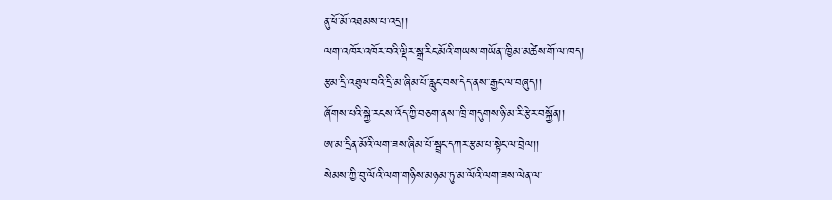ནུ་ཕོ་མོ་འཐམས་པ་འདྲ།།
ལག་འཁོར་འཁོར་བའི་ལྡིར་སྒྲ་རིང་མོའི་གཡས་གཡོན་་ཁྱིམ་མཚེས་གོ་ལ་ཁད།
རྩམ་དྲི་འཐུལ་བའི་དྲི་མ་ཞིམ་པོ་རླུང་བས་དེད་ནས་་རྒྱང་ལ་བཞུད།།
ཞོགས་པའི་སྐྱེ་རངས་འོད་ཀྱི་བཅག་ནས་་ཁྲི་གདུགས་ཉི་མ་རི་རྩེར་བསྐྱོན།།
ཨ་མ་དྲིན་མོའི་ལག་ཟས་ཞིམ་པོ་སྦྲང་དཀར་རྩམ་པ་སྟེང་ལ་བྲེལ།།
སེམས་ཀྱི་བུ་ལོའི་ལག་གཉིས་མཉམ་ཏུ་མ་ལོའི་ལག་ཟས་ལེན་ལ་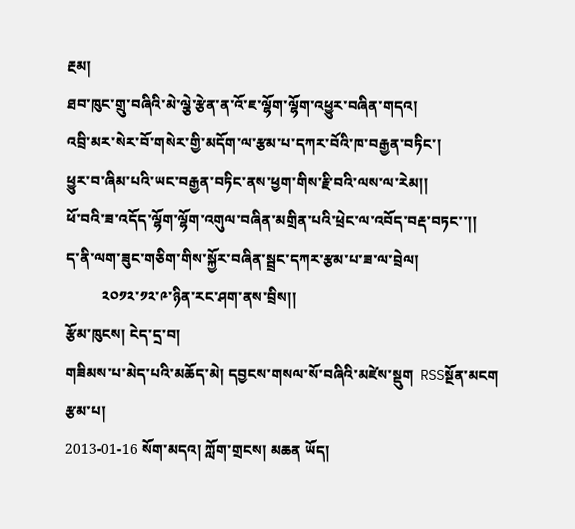རྔམ།
ཐབ་ཁུང་གྲུ་བཞིའི་མེ་ལྕེ་རྩེན་ན་འོ་ཇ་ལྷོག་ལྷོག་འཕྱུར་བཞིན་གདའ།
འབྲི་མར་སེར་བོ་གསེར་གྱི་མདོག་ལ་རྩམ་པ་དཀར་བོའི་ཁ་བརྒྱན་བཏིང་།
ཕྱུར་བ་ཞིམ་པའི་ཡང་བརྒྱན་བཏིང་ནས་ཕྱག་གིས་རྗི་བའི་ལས་ལ་རེམ།།
ཕོ་བའི་ཟ་འདོད་ལྷོག་ལྷོག་འགུལ་བཞིན་མགྲིན་པའི་ཕྲེང་ལ་འབོད་བརྡ་བཏང་་།།
ད་ནི་ལག་ཟུང་གཅིག་གིས་སྐྱོར་བཞིན་སྦྲང་དཀར་རྩམ་པ་ཟ་ལ་བྲེལ།
          ༢༠༡༢་༡༢་༩་ཉིན་རང་ཤག་ནས་བྲིས།།
རྩོམ་ཁུངས། ངེད་དྲ་བ།
གཟིམས་པ་མེད་པའི་མཆོད་མེ། དབྱངས་གསལ་སོ་བཞིའི་མཛེས་སྡུག  RSSསྔོན་མངག
རྩམ་པ།
2013-01-16 སོག་མདའ། ཀློག་གྲངས། མཆན ཡོད།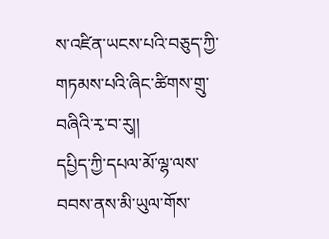ས་འཛིན་ཡངས་པའི་བཅུད་ཀྱི་གཏམས་པའི་ཞིང་ཚིགས་གྲུ་བཞིའི་རྭ་བ་རུ།།
དཔྱིད་ཀྱི་དཔལ་མོ་ལྷ་ལས་བབས་ནས་མི་ཡུལ་གོས་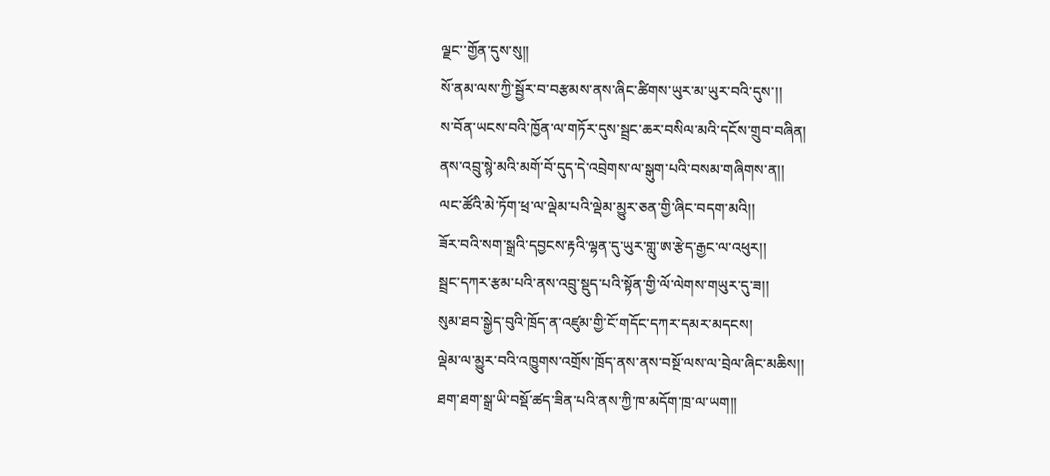ལྗང་་གྱོན་དུས་སུ།།
སོ་ནམ་ལས་ཀྱི་སྦྱོར་བ་བརྩམས་ནས་ཞིང་ཚིགས་ཡུར་མ་ཡུར་བའི་དུས་།།
ས་བོན་ཡངས་བའི་ཁྱོན་ལ་གཏོར་དུས་སྦྲང་ཆར་བསིལ་མའི་དངོས་གྲུབ་བཞིན།
ནས་འབྲུ་སྙེ་མའི་མགོ་བོ་དུད་དེ་འབྲེགས་ལ་སྒུག་པའི་བསམ་གཞིགས་ན།།
ལང་ཚོའི་མེ་ཏོག་ཕྲ་ལ་ལྡེམ་པའི་ལྡེམ་མྱུར་ཅན་གྱི་ཞིང་བདག་མའི།།
ཟོར་བའི་སག་སྒྲའི་དབྱངས་རྟའི་ལྷན་དུ་ཡུར་གླུ་ཨ་རྩེད་རྒྱང་ལ་འཕུར།།
སྦྲང་དཀར་རྩམ་པའི་ནས་འབྲུ་སྡུད་པའི་སྟོན་གྱི་ལོ་ལེགས་གཡུར་དུ་ཟ།།
སུམ་ཐབ་སྒྱེད་བུའི་ཁྲོད་ན་འཛུམ་གྱི་ངོ་གདོང་དཀར་དམར་མདངས།
ལྡེམ་ལ་མྱུར་བའི་འཁྱུགས་འགྲོས་ཁྲོད་ནས་ནས་བསྔོ་ལས་ལ་བྲེལ་ཞིང་མཆིས།།
ཐག་ཐག་སྒྲ་ཡི་བསྡོ་ཚད་ཟིན་པའི་ནས་ཀྱི་ཁ་མདོག་ཁྲ་ལ་ཡག།།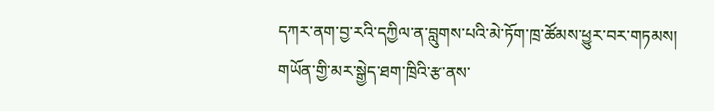དཀར་ནག་བྱ་རའི་དཀྱིལ་ན་བླུགས་པའི་མེ་ཏོག་ཁྲ་ཚོམས་ཕྱུར་བར་གཏམས།
གཡོན་གྱི་མར་སྒྱེད་ཐག་ཁྲིའི་རྩ་ནས་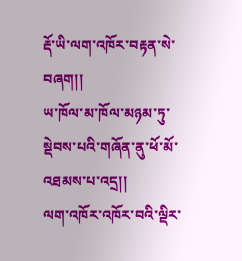རྡོ་ཡི་ལག་འཁོར་བརྟན་སེ་བཞག།།
ཡ་ཁོལ་མ་ཁོལ་མཉམ་ཏུ་སྡེབས་པའི་གཞོན་ནུ་ཕོ་མོ་འཐམས་པ་འདྲ།།
ལག་འཁོར་འཁོར་བའི་ལྡིར་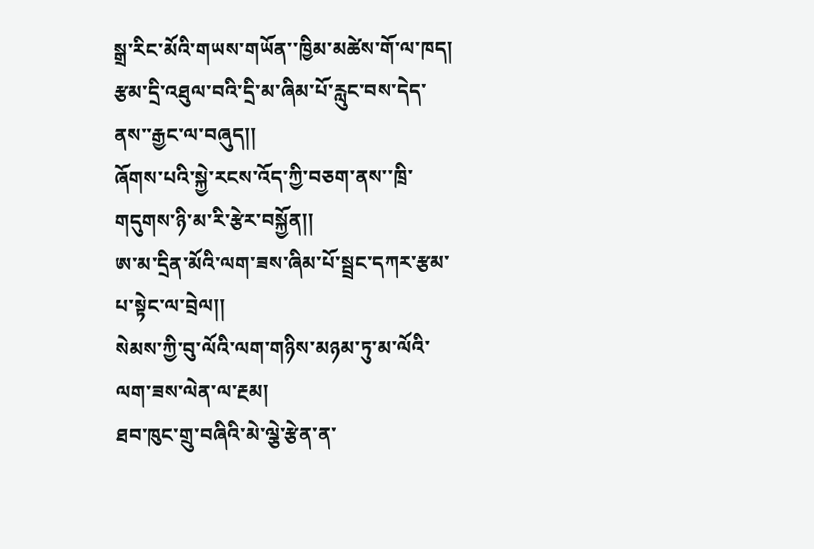སྒྲ་རིང་མོའི་གཡས་གཡོན་་ཁྱིམ་མཚེས་གོ་ལ་ཁད།
རྩམ་དྲི་འཐུལ་བའི་དྲི་མ་ཞིམ་པོ་རླུང་བས་དེད་ནས་་རྒྱང་ལ་བཞུད།།
ཞོགས་པའི་སྐྱེ་རངས་འོད་ཀྱི་བཅག་ནས་་ཁྲི་གདུགས་ཉི་མ་རི་རྩེར་བསྐྱོན།།
ཨ་མ་དྲིན་མོའི་ལག་ཟས་ཞིམ་པོ་སྦྲང་དཀར་རྩམ་པ་སྟེང་ལ་བྲེལ།།
སེམས་ཀྱི་བུ་ལོའི་ལག་གཉིས་མཉམ་ཏུ་མ་ལོའི་ལག་ཟས་ལེན་ལ་རྔམ།
ཐབ་ཁུང་གྲུ་བཞིའི་མེ་ལྕེ་རྩེན་ན་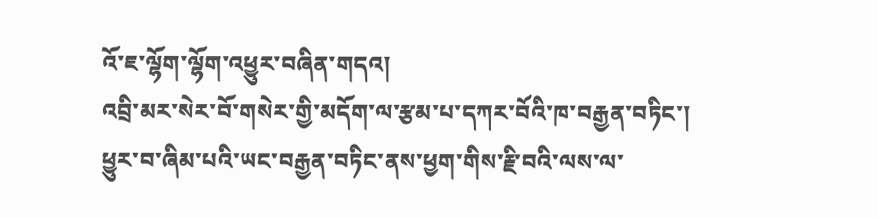འོ་ཇ་ལྷོག་ལྷོག་འཕྱུར་བཞིན་གདའ།
འབྲི་མར་སེར་བོ་གསེར་གྱི་མདོག་ལ་རྩམ་པ་དཀར་བོའི་ཁ་བརྒྱན་བཏིང་།
ཕྱུར་བ་ཞིམ་པའི་ཡང་བརྒྱན་བཏིང་ནས་ཕྱག་གིས་རྗི་བའི་ལས་ལ་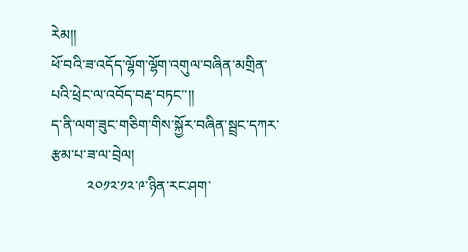རེམ།།
ཕོ་བའི་ཟ་འདོད་ལྷོག་ལྷོག་འགུལ་བཞིན་མགྲིན་པའི་ཕྲེང་ལ་འབོད་བརྡ་བཏང་་།།
ད་ནི་ལག་ཟུང་གཅིག་གིས་སྐྱོར་བཞིན་སྦྲང་དཀར་རྩམ་པ་ཟ་ལ་བྲེལ།
          ༢༠༡༢་༡༢་༩་ཉིན་རང་ཤག་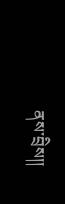ནས་བྲིས།།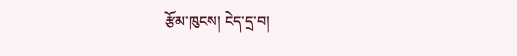རྩོམ་ཁུངས། ངེད་དྲ་བ།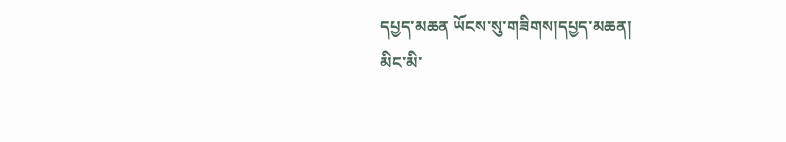དཔྱད་མཆན ཡོངས་སུ་གཟིགས།དཔྱད་མཆན།
མིང་མི་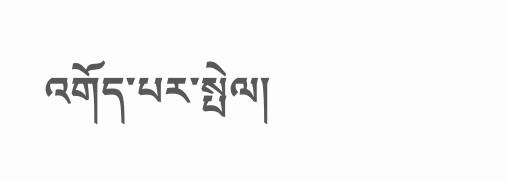འགོད་པར་སྤེལ།